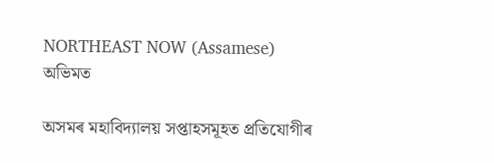NORTHEAST NOW (Assamese)
অভিমত

অসমৰ মহাবিদ্যালয় সপ্তাহসমূহত প্ৰতিযোগীৰ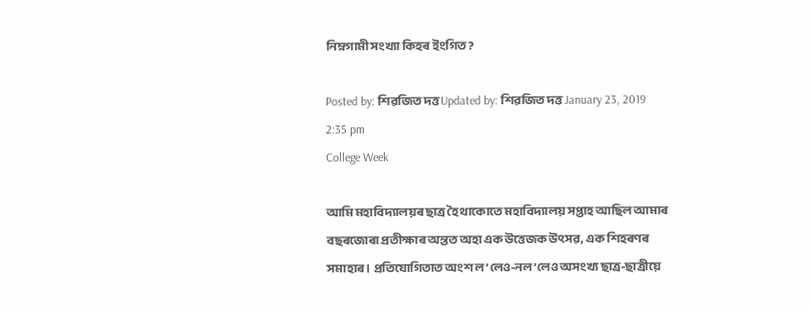নিম্নগামী সংখ্যা কিহৰ ইংগিত?

Posted by: শিৱজিত দত্ত Updated by: শিৱজিত দত্ত January 23, 2019 2:35 pm
College Week

আমি মহাবিদ্যালয়ৰ ছাত্ৰ হৈ থাকোতে মহাবিদ্যালয় সপ্তাহ আছিল আমাৰ বছৰজোৰা প্ৰতীক্ষাৰ অন্তত অহা এক উত্তেজক উৎসৱ, এক শিহৰণৰ সমাহাৰ। প্ৰতিযোগিতাত অংশ ল’লেও-নল’লেও অসংখ্য ছাত্ৰ-ছাত্ৰীয়ে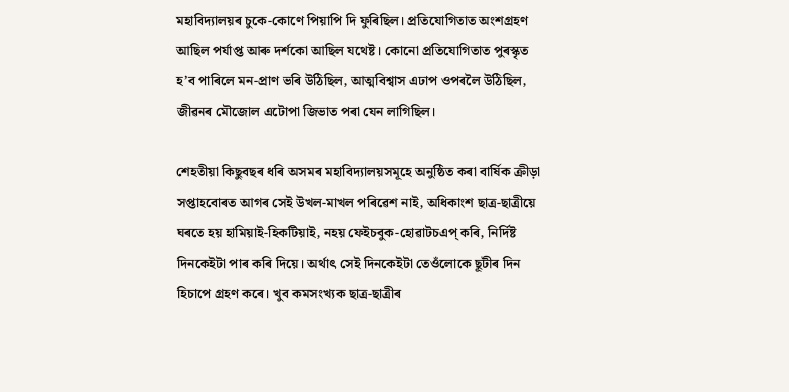মহাবিদ্যালয়ৰ চুকে-কোণে পিয়াপি দি ফুৰিছিল। প্ৰতিযোগিতাত অংশগ্ৰহণ আছিল পৰ্যাপ্ত আৰু দৰ্শকো আছিল যথেষ্ট। কোনো প্ৰতিযোগিতাত পুৰস্কৃত হ’ব পাৰিলে মন-প্ৰাণ ভৰি উঠিছিল, আত্মবিশ্বাস এঢাপ ওপৰলৈ উঠিছিল, জীৱনৰ মৌজোল এটোপা জিভাত পৰা যেন লাগিছিল।

শেহতীয়া কিছুবছৰ ধৰি অসমৰ মহাবিদ্যালয়সমূহে অনুষ্ঠিত কৰা বাৰ্ষিক ক্ৰীড়া সপ্তাহবোৰত আগৰ সেই উখল-মাখল পৰিৱেশ নাই, অধিকাংশ ছাত্ৰ-ছাত্ৰীয়ে ঘৰতে হয় হামিয়াই-হিকটিয়াই, নহয় ফেইচবুক-হোৱাটচএপ্ কৰি, নিৰ্দিষ্ট দিনকেইটা পাৰ কৰি দিয়ে। অৰ্থাৎ সেই দিনকেইটা তেওঁলোকে ছূটীৰ দিন হিচাপে গ্ৰহণ কৰে। খুব কমসংখ্যক ছাত্ৰ-ছাত্ৰীৰ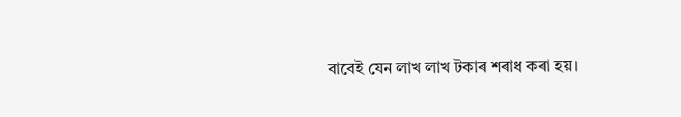বাবেই যেন লাখ লাখ টকাৰ শৰাধ কৰা হয়।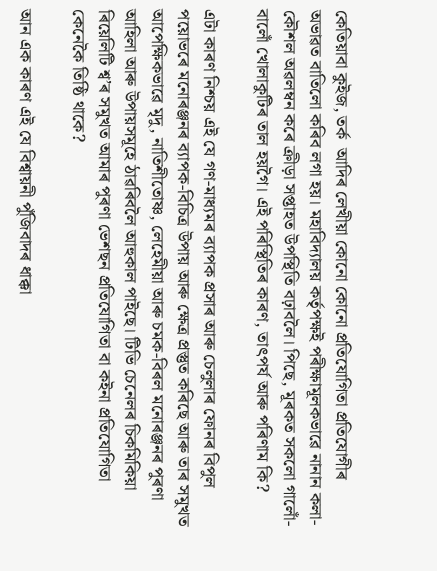কেতিয়াবা কুইজ, তৰ্ক  আদিৰ লেখীয়া কোনো কোনো প্ৰতিযোগিতা প্ৰতিযোগীৰ অভাৱত বাতিলো কৰিব লগা হয়। মহাবিদ্যালয় কৰ্তৃপক্ষই পৰীক্ষামূলকভাৱে নানান কলা-কৌশল অৱলম্বন কৰে ক্ৰীড়া সপ্তাহত উপস্থিতি বঢ়াবলৈ। পিছে, মূৰকত সকলো গালোঁ-বালোঁ খোলাকুটিৰ তাল হয়গৈ। এই পৰিস্থিতিৰ কাৰণ, তাৎপৰ্য আৰু পৰিণাম কি?

এটা কাৰণ নিশ্চয় এই যে গণ-মাধ্যমৰ ব্যাপক প্ৰসাৰ আৰু চেলুলাৰ ফোনৰ বিপুল পয়োভৰে মনোৰঞ্জনৰ ব্যাপক-বিচিত্ৰ উপায় আৰু ক্ষেত্ৰ প্ৰস্তুত কৰিছে আৰু তাৰ সমুখত আপেক্ষিকভাৱে মৃদু, নাতিশীতোষ্ণ, লেহেমীয়া আৰু চমক-বিৰল মনোৰঞ্জনৰ পুৰণা আহিলা আৰু উপায়সমূহে ঠাৱৰিবলৈ আহুকাল পাইছে। টিভি চেনেলৰ চিকমিকিয়া ৰিয়েলিটি শ্ব’ৰ সমুখত আমাৰ পুৰণা ভেশছন প্ৰতিযোগিতা বা কইনা প্ৰতিযোগিতা কেনেকৈ তিষ্ঠি থাকে?

আন এক কাৰণ এই যে বিশ্বায়নী পুঁজিবাদৰ ধাক্কা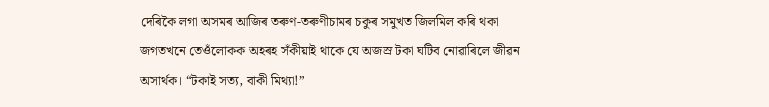দেৰিকৈ লগা অসমৰ আজিৰ তৰুণ-তৰুণীচামৰ চকুৰ সমুখত জিলমিল কৰি থকা জগতখনে তেওঁলোকক অহৰহ সঁকীয়াই থাকে যে অজস্ৰ টকা ঘটিব নোৱাৰিলে জীৱন অসাৰ্থক। “টকাই সত্য, বাকী মিথ্যা!”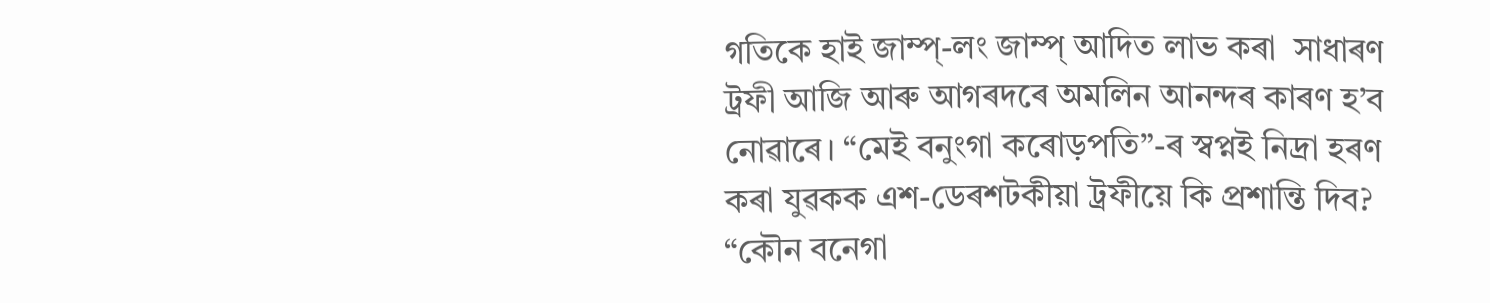গতিকে হাই জাম্প্-লং জাম্প্ আদিত লাভ কৰা  সাধাৰণ ট্ৰফী আজি আৰু আগৰদৰে অমলিন আনন্দৰ কাৰণ হ’ব নোৱাৰে। “মেই বনুংগা কৰোড়পতি”-ৰ স্বপ্নই নিদ্ৰা হৰণ কৰা যুৱকক এশ-ডেৰশটকীয়া ট্ৰফীয়ে কি প্ৰশান্তি দিব? “কৌন বনেগা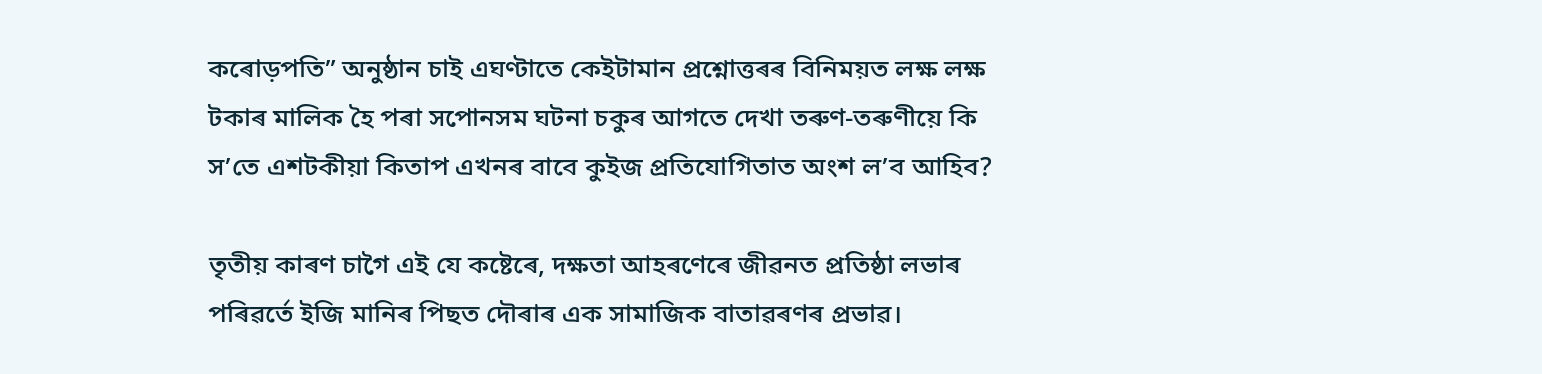কৰোড়পতি” অনুষ্ঠান চাই এঘণ্টাতে কেইটামান প্ৰশ্নোত্তৰৰ বিনিময়ত লক্ষ লক্ষ টকাৰ মালিক হৈ পৰা সপোনসম ঘটনা চকুৰ আগতে দেখা তৰুণ-তৰুণীয়ে কি স’তে এশটকীয়া কিতাপ এখনৰ বাবে কুইজ প্ৰতিযোগিতাত অংশ ল’ব আহিব?

তৃতীয় কাৰণ চাগৈ এই যে কষ্টেৰে, দক্ষতা আহৰণেৰে জীৱনত প্ৰতিষ্ঠা লভাৰ পৰিৱৰ্তে ইজি মানিৰ পিছত দৌৰাৰ এক সামাজিক বাতাৱৰণৰ প্ৰভাৱ।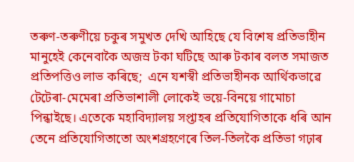তৰুণ-তৰুণীয়ে চকুৰ সমুখত দেখি আহিছে যে বিশেষ প্ৰতিভাহীন মানুহেই কেনেবাকৈ অজস্ৰ টকা ঘটিছে আৰু টকাৰ বলত সমাজত প্ৰতিপত্তিও লাভ কৰিছে;  এনে যশস্বী প্ৰতিভাহীনক আৰ্থিকভাৱে টেটেৰা-মেমেৰা প্ৰতিভাশালী লোকেই ভয়ে-বিনয়ে গামোচা পিন্ধাইছে। এতেকে মহাবিদ্যালয় সপ্তাহৰ প্ৰতিযোগিতাকে ধৰি আন তেনে প্ৰতিযোগিতাতো অংশগ্ৰহণেৰে তিল-তিলকৈ প্ৰতিভা গঢ়াৰ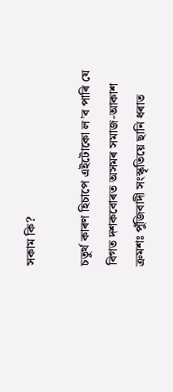সকাম কি?

চতুৰ্থ কাৰণ হিচাপে এইটোকো ল’ব পাৰি যে বিগত দশকবোৰত অসমৰ সমাজ-আকাশ ক্ৰমশঃ পুঁজিবাদী সংস্কৃতিয়ে ছানি ধৰাত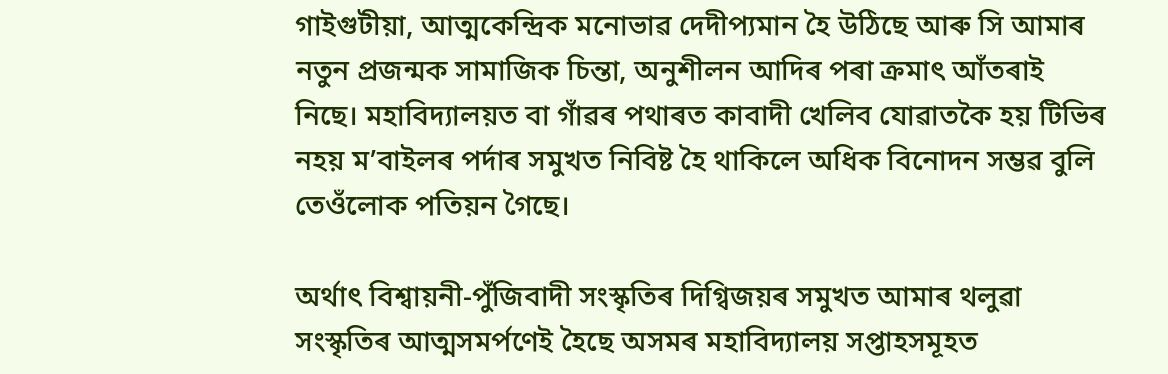গাইগুটীয়া, আত্মকেন্দ্ৰিক মনোভাৱ দেদীপ্যমান হৈ উঠিছে আৰু সি আমাৰ নতুন প্ৰজন্মক সামাজিক চিন্তা, অনুশীলন আদিৰ পৰা ক্ৰমাৎ আঁতৰাই নিছে। মহাবিদ্যালয়ত বা গাঁৱৰ পথাৰত কাবাদী খেলিব যোৱাতকৈ হয় টিভিৰ নহয় ম’বাইলৰ পৰ্দাৰ সমুখত নিবিষ্ট হৈ থাকিলে অধিক বিনোদন সম্ভৱ বুলি তেওঁলোক পতিয়ন গৈছে।

অৰ্থাৎ বিশ্বায়নী-পুঁজিবাদী সংস্কৃতিৰ দিগ্বিজয়ৰ সমুখত আমাৰ থলুৱা সংস্কৃতিৰ আত্মসমৰ্পণেই হৈছে অসমৰ মহাবিদ্যালয় সপ্তাহসমূহত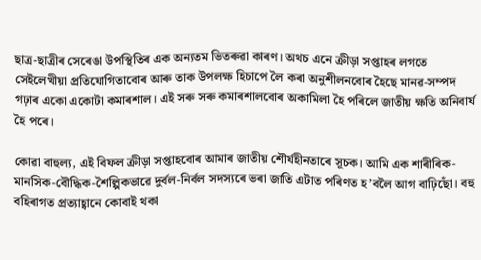ছাত্ৰ-ছাত্ৰীৰ সেৰেঙা উপস্থিতিৰ এক অন্যতম ভিতৰুৱা কাৰণ। অথচ এনে ক্ৰীড়া সপ্তাহৰ লগতে সেইলেখীয়া প্ৰতিযোগিতাবোৰ আৰু তাক উপলক্ষ হিচাপে লৈ কৰা অনুশীলনবোৰ হৈছে মানৱ-সম্পদ গঢ়াৰ একো একোটা কমাৰশাল। এই সৰু সৰু কমাৰশালবোৰ অকামিলা হৈ পৰিলে জাতীয় ক্ষতি অনিবাৰ্য হৈ পৰে।

কোৱা বাহুল্য, এই বিফল ক্ৰীড়া সপ্তাহবোৰ আমাৰ জাতীয় শৌৰ্যহীনতাৰে সূচক। আমি এক শাৰীৰিক-মানসিক-বৌদ্ধিক-শৈল্পিকভাৱে দুৰ্বল-নিৰ্বল সদস্যৰে ভৰা জাতি এটাত পৰিণত হ’বলৈ আগ বাঢ়িছোঁ। বহু বহিৰাগত প্ৰত্যাহ্বানে কোবাই থকা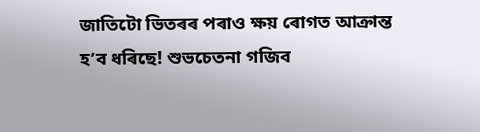জাতিটো ভিতৰৰ পৰাও ক্ষয় ৰোগত আক্ৰান্ত হ’ব ধৰিছে! শুভচেতনা গজিব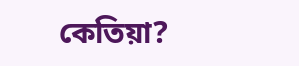কেতিয়া?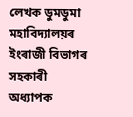লেখক ডুমডুমা মহাবিদ্যালয়ৰ ইংৰাজী বিভাগৰ সহকাৰী অধ্যাপক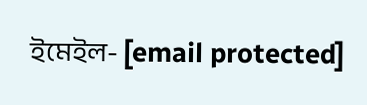ইমেইল- [email protected]